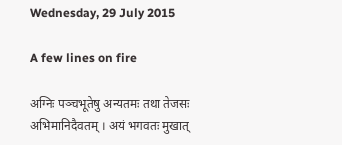Wednesday, 29 July 2015

A few lines on fire

अग्निः पञ्चभूतेषु अन्यतमः तथा तेजसः अभिमानिदैवतम् । अयं भगवतः मुखात्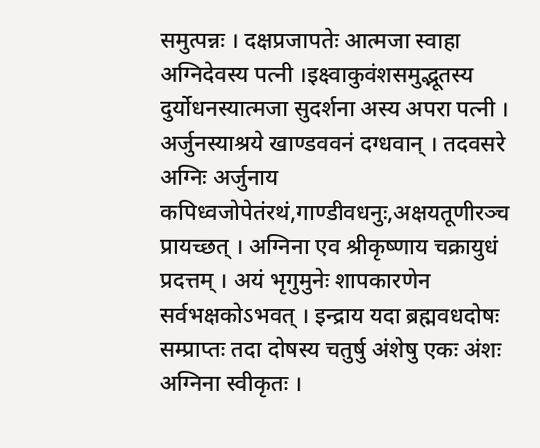समुत्पन्नः । दक्षप्रजापतेः आत्मजा स्वाहा अग्निदेवस्य पत्नी ।इक्ष्वाकुवंशसमुद्भूतस्य दुर्योधनस्यात्मजा सुदर्शना अस्य अपरा पत्नी । अर्जुनस्याश्रये खाण्डववनं दग्धवान् । तदवसरे अग्निः अर्जुनाय कपिध्वजोपेतंरथं,गाण्डीवधनुः,अक्षयतूणीरञ्च प्रायच्छत् । अग्निना एव श्रीकृष्णाय चक्रायुधं प्रदत्तम् । अयं भृगुमुनेः शापकारणेन सर्वभक्षकोऽभवत् । इन्द्राय यदा ब्रह्मवधदोषः सम्प्राप्तः तदा दोषस्य चतुर्षु अंशेषु एकः अंशः अग्निना स्वीकृतः ।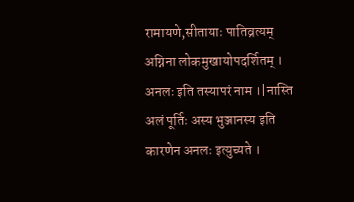रामायणे,सीतायाः पातिव्रत्यम् अग्निना लोकमुखायोपदर्शितम् । अनलः इति तस्यापरं नाम ।|नास्ति अलं पूर्तिः अस्य भुञ्जानस्य इति कारणेन अनलः इत्युच्यते ।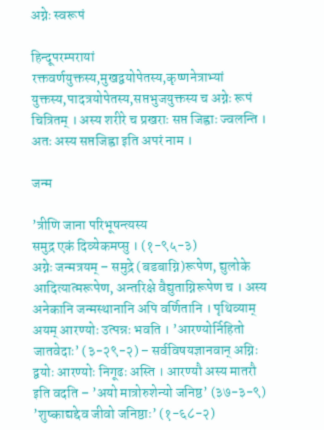अग्नेः स्वरूपं

हिन्दूपरम्परायां रक्तवर्णयुक्तस्य,मुखद्वयोपेतस्य,कृष्णनेत्राभ्यां युक्तस्य,पादत्रयोपेतस्य,सप्तभुजयुक्तस्य च अग्नेः रूपं चित्रितम् । अस्य शरीरे च प्रखराः सप्त जिह्वाः ज्वलन्ति । अतः अस्य सप्तजिह्वा इति अपरं नाम ।

जन्म

’त्रीणि जाना परिभूषन्त्यस्य
समुद्र एकं दिव्येकमप्सु । (१-९५-३)
अग्नेः जन्मत्रयम् – समुद्रे (बडबाग्नि)रूपेण, द्युलोके आदित्यात्मरूपेण, अन्तरिक्षे वैद्युताग्निरूपेण च । अस्य अनेकानि जन्मस्थानानि अपि वर्णितानि । पृथिव्याम् अयम् आरण्योः उत्पन्नः भवति । ’आरण्योर्निहितो जातवेदाः’ (३-२९-२) – सर्वविषयज्ञानवान् अग्निः द्वयोः आरण्योः निगूढः अस्ति । आरण्यौ अस्य मातरौ इति वदति – ’अयो मात्रोरुशेन्यो जनिष्ठ’ (३७-३-९) ’शुष्काद्यद्देव जीवो जनिष्ठाः’ (१-६८-२)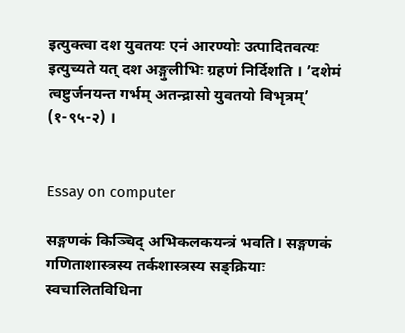इत्युक्त्वा दश युवतयः एनं आरण्योः उत्पादितवत्यः इत्युच्यते यत् दश अङ्गुलीभिः ग्रहणं निर्दिशति । ’दशेमं त्वष्टुर्जनयन्त गर्भम् अतन्द्रासो युवतयो विभृत्रम्’ (१-९५-२) ।


Essay on computer

सङ्गणकं किञ्चिद् अभिकलकयन्त्रं भवति। सङ्गणकं गणिताशास्त्रस्य तर्कशास्त्रस्य सङ्क्रियाः स्वचालितविधिना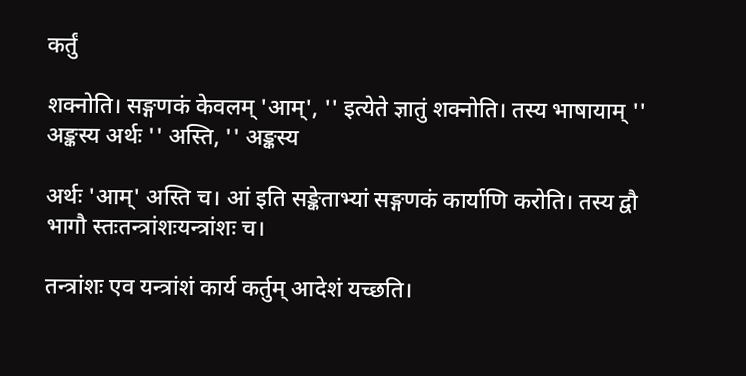कर्तुं

शक्नोति। सङ्गणकं केवलम् 'आम्', '' इत्येते ज्ञातुं शक्नोति। तस्य भाषायाम् '' अङ्कस्य अर्थः '' अस्ति, '' अङ्कस्य

अर्थः 'आम्' अस्ति च। आं इति सङ्केताभ्यां सङ्गणकं कार्याणि करोति। तस्य द्वौ भागौ स्तःतन्त्रांशःयन्त्रांशः च।

तन्त्रांशः एव यन्त्रांशं कार्य कर्तुम् आदेशं यच्छति।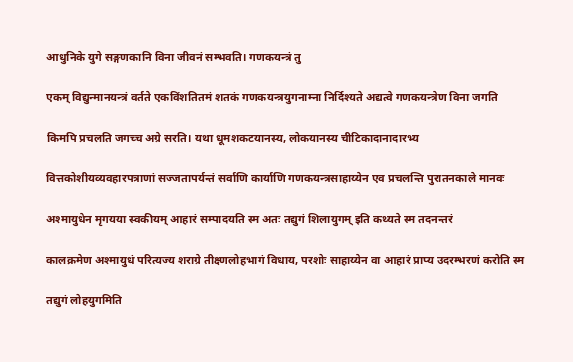आधुनिके युगे सङ्गणकानि विना जीवनं सम्भवति। गणकयन्त्रं तु

एकम् विद्युन्मानयन्त्रं वर्तते एकविंशतितमं शतकं गणकयन्त्रयुगनाम्ना निर्दिश्यते अद्यत्वे गणकयन्त्रेण विना जगति

किमपि प्रचलति जगच्च अग्रे सरति। यथा धूमशकटयानस्य, लोकयानस्य चीटिकादानादारभ्य

वित्तकोशीयव्यवहारपत्राणां सज्जतापर्यन्तं सर्वाणि कार्याणि गणकयन्त्रसाहाय्येन एव प्रचलन्ति पुरातनकाले मानवः

अश्मायुधेन मृगयया स्वकीयम् आहारं सम्पादयति स्म अतः तद्युगं शिलायुगम् इति कथ्यते स्म तदनन्तरं

कालक्रमेण अश्मायुधं परित्यज्य शराग्रे तीक्ष्णलोहभागं विधाय, परशोः साहाय्येन वा आहारं प्राप्य उदरम्भरणं करोति स्म

तद्युगं लोहयुगमिति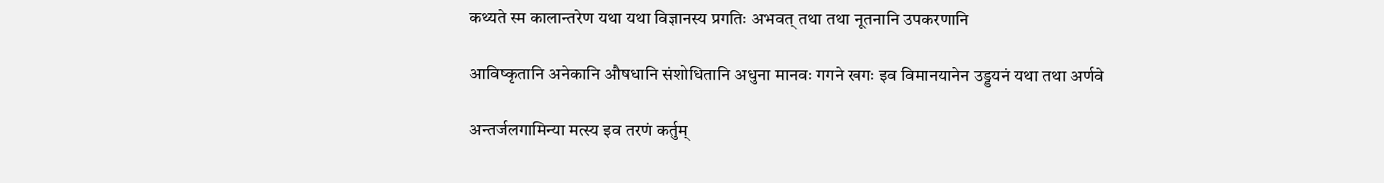कथ्यते स्म कालान्तरेण यथा यथा विज्ञानस्य प्रगतिः अभवत् तथा तथा नूतनानि उपकरणानि

आविष्कृतानि अनेकानि औषधानि संशोधितानि अधुना मानवः गगने खगः इव विमानयानेन उड्डयनं यथा तथा अर्णवे

अन्तर्जलगामिन्या मत्स्य इव तरणं कर्तुम्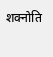शक्नोति